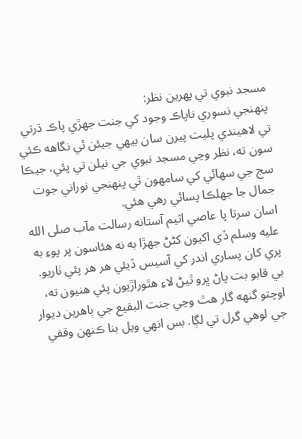مسجد نبوي تي پهرين نظر:
پنهنجي نسوري ناپاڪ وجود کي جنت جهڙي پاڪ ڌرتي تي لاهيندي پليت پيرن سان بيهي جيئن ئي نگاهه ڪئي سون ته، نظر وڃي مسجد نبوي جي نيلن تي پئي، جيڪا سج جي سهائي کي سامهون ٿي پنهنجي نوراني جوت جمال جا جهلڪا پسائي رهي هئي.
اسان سرتا پا عاصي اثيم آستانه رسالت مآب صلى الله عليه وسلم ڏي اکيون کڻڻ جهڙا به نه هئاسون پر پوءِ به پري کان پساري اندر کي آسيس ڏيئي هر هر پئي ٺاريو. بي قابو بت پاڻ ڀرو ٿيڻ لاءِ هٿوراڙيون پئي هنيون ته، اوچتو گنهه گار هٿ وڃي جنت البقيع جي ٻاهرين ديوار جي لوهي گرل تي لڳا. بس انهي ويل بنا ڪنهن وقفي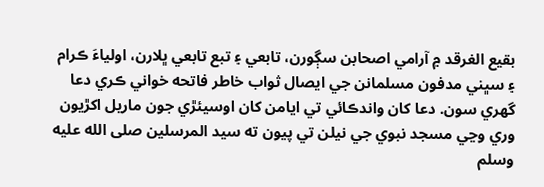بقيع الغرقد ۾ آرامي اصحابن سڳورن، تابعي ۽ تبع تابعي ڀلارن، اولياءَ ڪرام ۽ سڀني مدفون مسلمانن جي ايصال ثواب خاطر فاتحه خواني ڪري دعا گهري سون. دعا کان واندڪائي تي ايامن کان اوسيئڙي جون ماريل اکڙيون وري وڃي مسجد نبوي جي نيلن تي پيون ته سيد المرسلين صلى الله عليه وسلم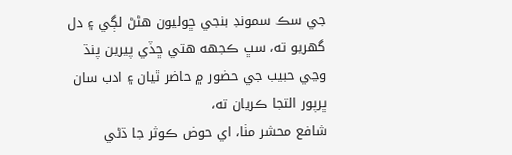جي سڪ سمونڊ بنجي ڇوليون هڻڻ لڳي ۽ دل گهريو ته، سڀ ڪجهه هتي ڇڏي پيرين پنڌ وڃي حبيب جي حضور ۾ حاضر ٿيان ۽ ادب سان ڀرپور التجا ڪريان ته،
شافع محشر مٺا، اي حوض ڪوثر جا ڌڻي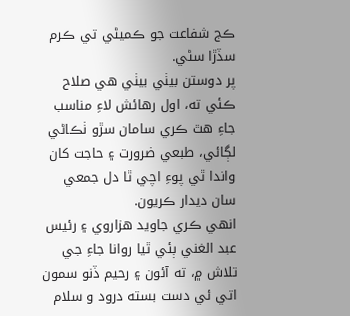ڪج شفاعت جو ڪميڻي تي ڪرم سڏڙا سڻي.
پر دوستن بيٺي بيٺي هي صلاح ڪئي ته، اول رهائش لاءِ مناسب جاءِ هٿ ڪري سامان سڙو ٺڪاڻي لڳائي، طبعي ضرورت ۽ حاجت کان واندا ٿي پوءِ اچي ٿا دل جمعي سان ديدار ڪريون.
انهي ڪري جاويد هزاروي ۽ رئيس عبد الغني ٻئي ٿيا روانا جاءِ جي تلاش ۾، ته آئون ۽ رحيم ڏنو سمون اتي ئي دست بسته درود و سلام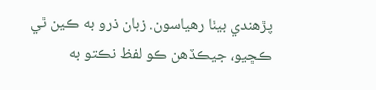پڙهندي بيٺا رهياسون. زبان ذرو به ڪين ٿي ڪڇيو، جيڪڏهن ڪو لفظ نڪتو به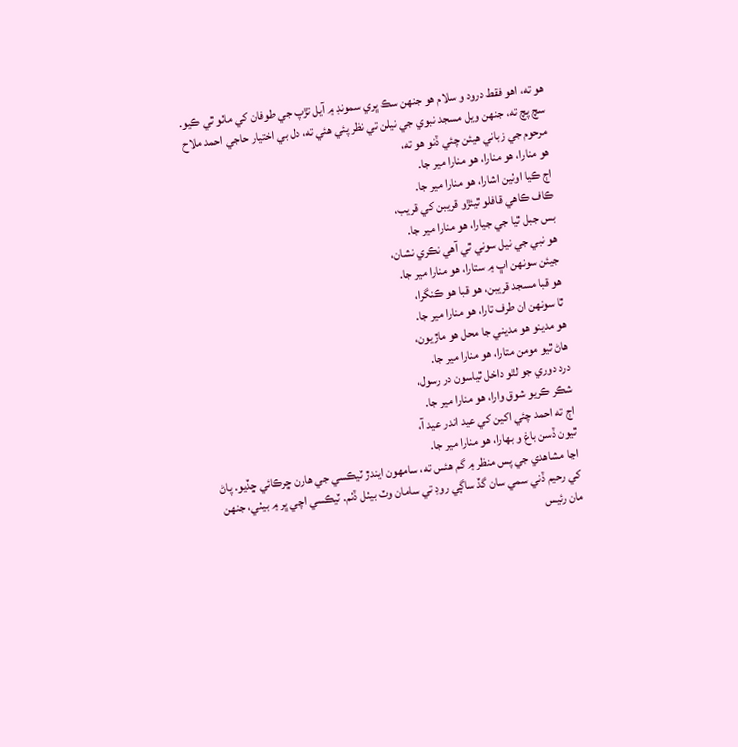هو ته، اهو فقط درود و سلام هو جنهن سڪ ڀري سمونڊ ۾ آيل تڙپ جي طوفان کي ماٺو ٿي ڪيو.
سچ پچ ته، جنهن ويل مسجد نبوي جي نيلن تي نظر پئي هئي ته، دل بي اختيار حاجي احمد ملاح مرحوم جي زباني هيئن چئي ڏنو هو ته،
هو منارا، هو منارا، هو منارا مير جا.
اڄ ڪيا اوٺين اشارا، هو منارا مير جا.
ڪاف ڪاهي قافلو ٿيئڙو قريبن کي قريب،
بس جبل ٿيا جي جيارا، هو منارا مير جا.
هو نبي جي نيل سوني ٿي آهي نڪري نشان،
جيئن سونهن اڀ ۾ ستارا، هو منارا مير جا.
هو قبا مسجد قريبن، هو قبا هو ڪنگرا،
ٿا سونهن ان طرف تارا، هو منارا مير جا.
هو مدينو هو مديني جا محل هو ماڙيون،
هاڻ ٿيو مومن متارا، هو منارا مير جا.
درد دوري جو لٿو داخل ٿياسون در رسول،
شڪر ڪريو شوق وارا، هو منارا مير جا.
اڄ ته احمد چئي اکين کي عيد اندر عيد آ،
ٿيون ڏسن باغ و بهارا، هو منارا مير جا.
اڃا مشاهدي جي پس منظر ۾ گم هئس ته، سامهون ايندڙ ٽيڪسي جي هارن ڇرڪائي ڇڏيو. پاڻ کي رحيم ڏني سمي سان گڏ ساڳي روڊ تي سامان وٽ بيٺل ڏٺم. ٽيڪسي اچي ڀر ۾ بيٺي، جنهن مان رئيس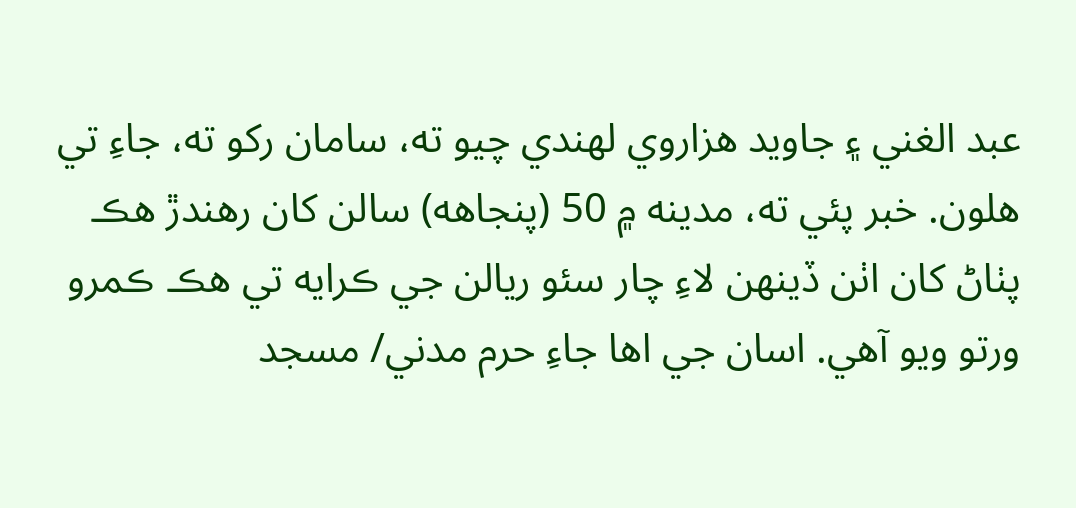عبد الغني ۽ جاويد هزاروي لهندي چيو ته، سامان رکو ته، جاءِ تي هلون. خبر پئي ته، مدينه ۾ 50 (پنجاهه) سالن کان رهندڙ هڪ پٺاڻ کان اٺن ڏينهن لاءِ چار سئو ريالن جي ڪرايه تي هڪ ڪمرو ورتو ويو آهي. اسان جي اها جاءِ حرم مدني/ مسجد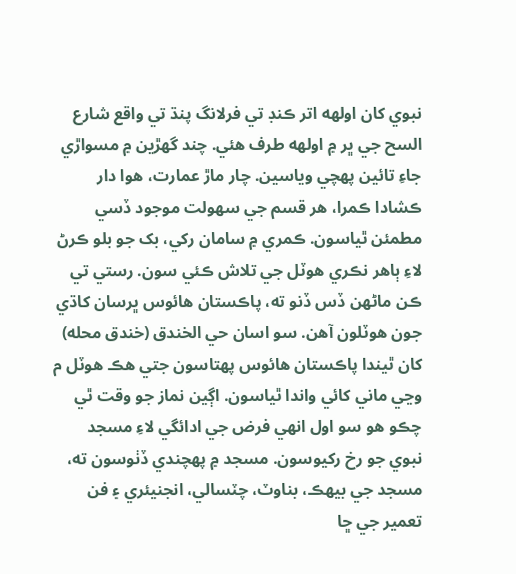نبوي کان اولهه اتر ڪنڊ تي فرلانگ پنڌ تي واقع شارع السح جي ڀر ۾ اولهه طرف هئي. چند گهڙين ۾ مسواڙي جاءِ تائين پهچي وياسين. چار ماڙ عمارت، هوا دار ڪشادا ڪمرا، هر قسم جي سهولت موجود ڏسي مطمئن ٿياسون. ڪمري ۾ سامان رکي، بک جو بلو ڪرڻ لاءِ ٻاهر نڪري هوٽل جي تلاش ڪئي سون. رستي تي ڪن ماڻهن ڏس ڏنو ته، پاڪستان هائوس ڀرسان کاڌي جون هوٽلون آهن. سو اسان حي الخندق (خندق محله) کان ٿيندا پاڪستان هائوس پهتاسون جتي هڪ هوٽل م وڃي ماني کائي واندا ٿياسون. اڳين نماز جو وقت ٿي چڪو هو سو اول انهي فرض جي ادائگي لاءِ مسجد نبوي جو رخ رکيوسون. مسجد ۾ پهچندي ڏٺوسون ته، مسجد جي بيهڪ، بناوٽ، چٽسالي، انجنيئري ۽ فن تعمير جي ڇا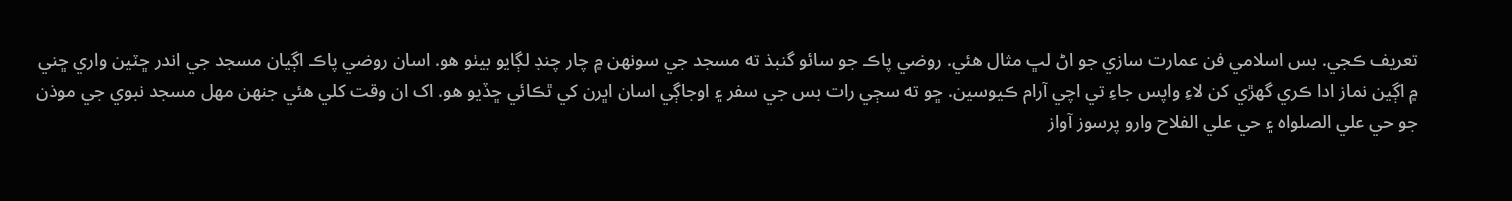تعريف ڪجي. بس اسلامي فن عمارت سازي جو اڻ لڀ مثال هئي. روضي پاڪ جو سائو گنبذ ته مسجد جي سونهن ۾ چار چنڊ لڳايو بيٺو هو. اسان روضي پاڪ اڳيان مسجد جي اندر ڇٽين واري ڇني ۾ اڳين نماز ادا ڪري گهڙي کن لاءِ واپس جاءِ تي اچي آرام ڪيوسين. ڇو ته سڄي رات بس جي سفر ۽ اوجاڳي اسان اڀرن کي ٿڪائي ڇڏيو هو. اک ان وقت کلي هئي جنهن مهل مسجد نبوي جي موذن جو حي علي الصلواه ۽ حي علي الفلاح وارو پرسوز آواز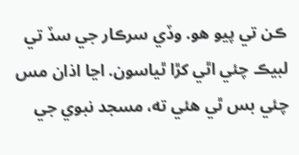ڪن تي پيو هو. وڏي سرڪار جي سڏ تي لبيڪ چئي اٿي کڙا ٿياسون. اڃا اذان مس چئي بس ٿي هئي ته، مسجد نبوي جي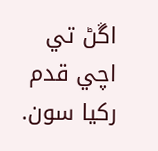اڱڻ تي اچي قدم رکيا سون.